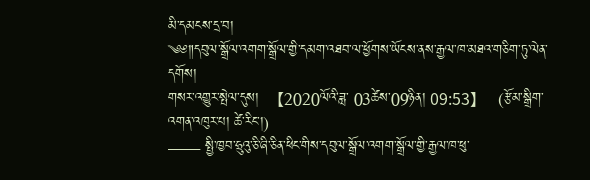མི་དམངས་དྲ་བ།
༄༅༎དབུལ་སྒྲོལ་འགག་སྒྲོལ་གྱི་དམག་འཐབ་ལ་ཕྱོགས་ཡོངས་ནས་རྒྱལ་ཁ་མཐའ་གཅིག་ཏུ་ལེན་དགོས།
གསར་འགྱུར་སྤེལ་དུས།  【2020ལོའི་ཟླ་ 03ཚེས་09ཉིན། 09:53】   (རྩོམ་སྒྲིག་འགན་འཁུར་པ། ཚེ་རིང་།)
—— སྤྱི་ཁྱབ་ཧྲུའུ་ཅི་ཞི་ཅིན་ཕིང་གིས་དབུལ་སྒྲོལ་འགག་སྒྲོལ་གྱི་རྒྱལ་ཁ་ཕུ་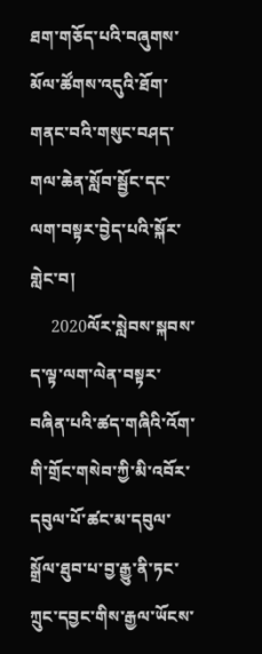ཐག་གཅོད་པའི་བཞུགས་ མོལ་ཚོགས་འདུའི་ཐོག་གནང་བའི་གསུང་བཤད་གལ་ཆེན་སློབ་སྦྱོང་དང་ལག་བསྟར་བྱེད་པའི་སྐོར་གླེང་བ།
     2020ལོར་སླེབས་སྐབས་ད་ལྟ་ལག་ལེན་བསྟར་བཞིན་པའི་ཚད་གཞིའི་འོག་གི་གྲོང་གསེབ་ཀྱི་མི་འབོར་དབུལ་པོ་ཚང་མ་དབུལ་སྒྲོལ་ཐུབ་པ་བྱ་རྒྱུ་ནི་ཏང་ཀྲུང་དབྱང་གིས་རྒྱལ་ཡོངས་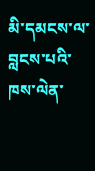མི་དམངས་ལ་བླངས་པའི་ཁས་ལེན་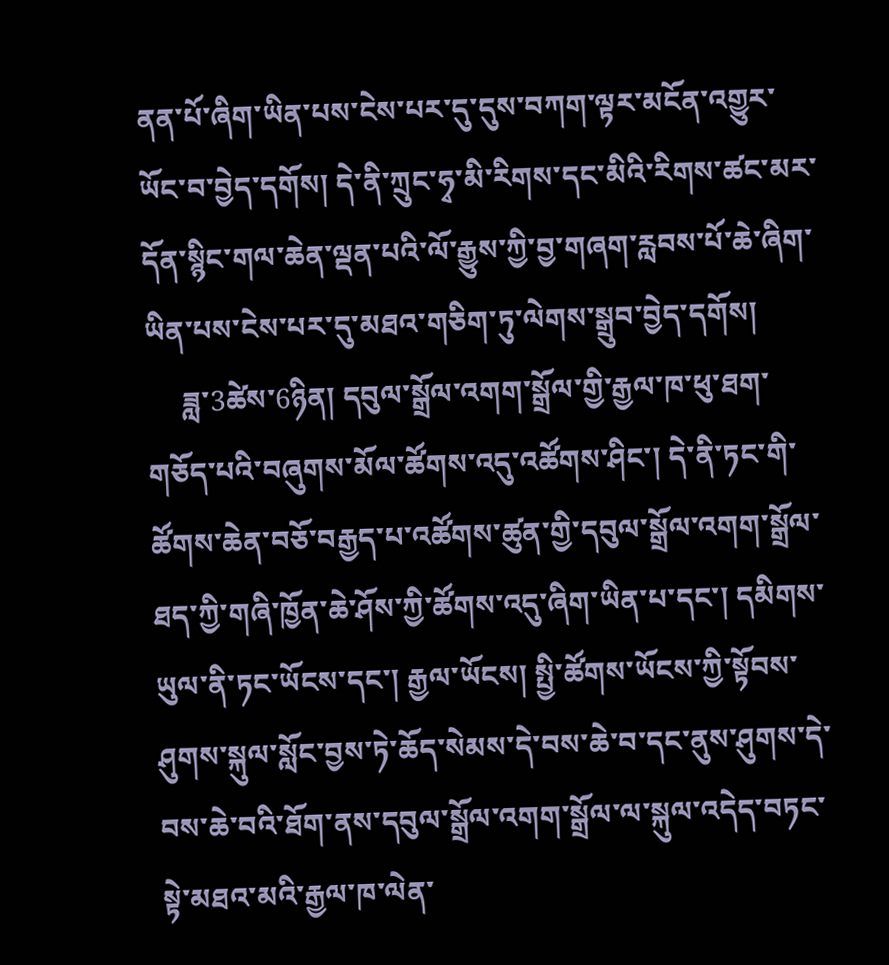ནན་པོ་ཞིག་ཡིན་པས་ངེས་པར་དུ་དུས་བཀག་ལྟར་མངོན་འགྱུར་ཡོང་བ་བྱེད་དགོས། དེ་ནི་ཀྲུང་ཧྭ་མི་རིགས་དང་མིའི་རིགས་ཚང་མར་དོན་སྙིང་གལ་ཆེན་ལྡན་པའི་ལོ་རྒྱུས་ཀྱི་བྱ་གཞག་རླབས་པོ་ཆེ་ཞིག་ཡིན་པས་ངེས་པར་དུ་མཐའ་གཅིག་ཏུ་ལེགས་སྒྲུབ་བྱེད་དགོས།
     ཟླ་3ཚེས་6ཉིན། དབུལ་སྒྲོལ་འགག་སྒྲོལ་གྱི་རྒྱལ་ཁ་ཕུ་ཐག་གཅོད་པའི་བཞུགས་མོལ་ཚོགས་འདུ་འཚོགས་ཤིང་། དེ་ནི་ཏང་གི་ཚོགས་ཆེན་བཅོ་བརྒྱད་པ་འཚོགས་ཚུན་གྱི་དབུལ་སྒྲོལ་འགག་སྒྲོལ་ཐད་ཀྱི་གཞི་ཁྱོན་ཆེ་ཤོས་ཀྱི་ཚོགས་འདུ་ཞིག་ཡིན་པ་དང་། དམིགས་ཡུལ་ནི་ཏང་ཡོངས་དང་། རྒྱལ་ཡོངས། སྤྱི་ཚོགས་ཡོངས་ཀྱི་སྟོབས་ཤུགས་སྐུལ་སློང་བྱས་ཏེ་ཆོད་སེམས་དེ་བས་ཆེ་བ་དང་ནུས་ཤུགས་དེ་བས་ཆེ་བའི་ཐོག་ནས་དབུལ་སྒྲོལ་འགག་སྒྲོལ་ལ་སྐུལ་འདེད་བཏང་སྟེ་མཐའ་མའི་རྒྱལ་ཁ་ལེན་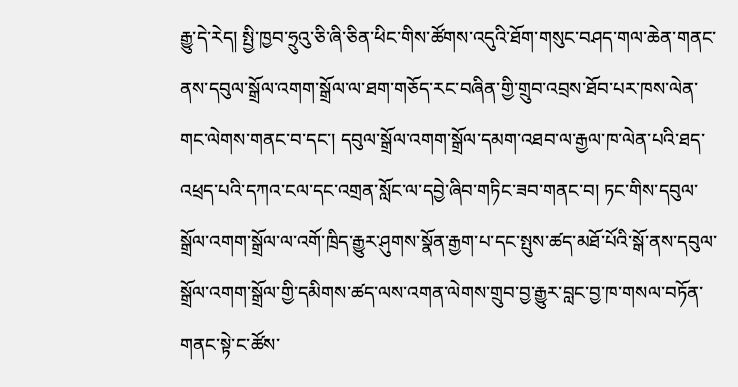རྒྱུ་དེ་རེད། སྤྱི་ཁྱབ་ཧྲུའུ་ཅི་ཞི་ཅིན་ཕིང་གིས་ཚོགས་འདུའི་ཐོག་གསུང་བཤད་གལ་ཆེན་གནང་ནས་དབུལ་སྒྲོལ་འགག་སྒྲོལ་ལ་ཐག་གཅོད་རང་བཞིན་གྱི་གྲུབ་འབྲས་ཐོབ་པར་ཁས་ལེན་གང་ལེགས་གནང་བ་དང་། དབུལ་སྒྲོལ་འགག་སྒྲོལ་དམག་འཐབ་ལ་རྒྱལ་ཁ་ལེན་པའི་ཐད་འཕྲད་པའི་དཀའ་ངལ་དང་འགྲན་སློང་ལ་དབྱེ་ཞིབ་གཏིང་ཟབ་གནང་བ། ཏང་གིས་དབུལ་སྒྲོལ་འགག་སྒྲོལ་ལ་འགོ་ཁྲིད་རྒྱུར་ཤུགས་སྣོན་རྒྱག་པ་དང་སྤུས་ཚད་མཐོ་པོའི་སྒོ་ནས་དབུལ་སྒྲོལ་འགག་སྒྲོལ་གྱི་དམིགས་ཚད་ལས་འགན་ལེགས་གྲུབ་བྱ་རྒྱུར་བླང་བྱ་ཁ་གསལ་བཏོན་གནང་སྟེ་ང་ཚོས་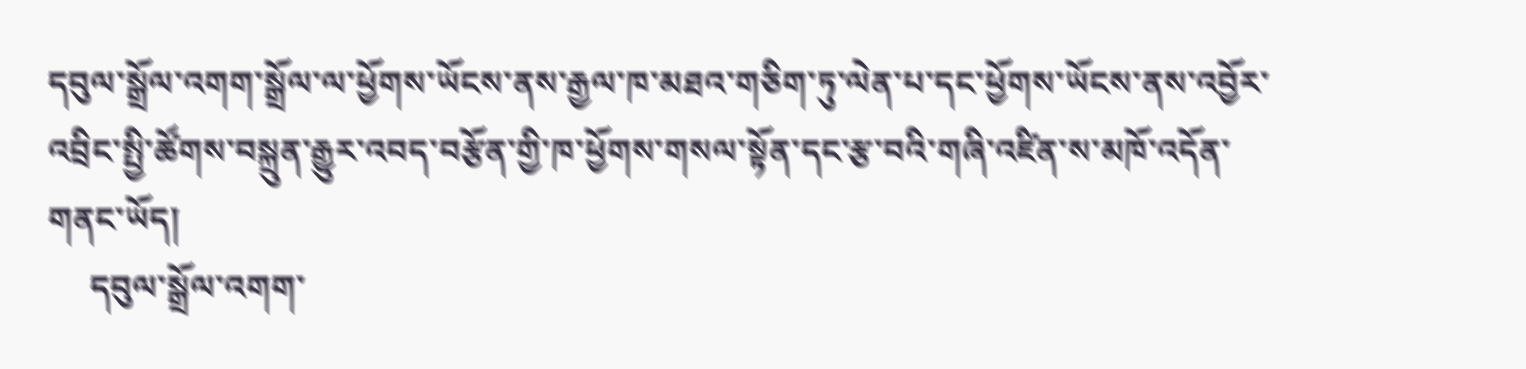དབུལ་སྒྲོལ་འགག་སྒྲོལ་ལ་ཕྱོགས་ཡོངས་ནས་རྒྱལ་ཁ་མཐའ་གཅིག་ཏུ་ལེན་པ་དང་ཕྱོགས་ཡོངས་ནས་འབྱོར་འབྲིང་སྤྱི་ཚོགས་བསྐྲུན་རྒྱུར་འབད་བརྩོན་གྱི་ཁ་ཕྱོགས་གསལ་སྟོན་དང་རྩ་བའི་གཞི་འཛིན་ས་མཁོ་འདོན་གནང་ཡོད།
     དབུལ་སྒྲོལ་འགག་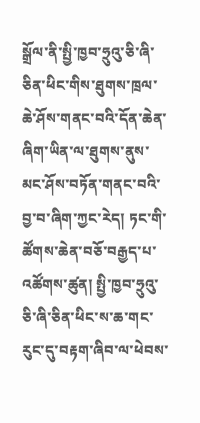སྒྲོལ་ནི་སྤྱི་ཁྱབ་ཧྲུའུ་ཅི་ཞི་ཅིན་ཕིང་གིས་ཐུགས་ཁྲལ་ཆེ་ཤོས་གནང་བའི་དོན་ཆེན་ཞིག་ཡིན་ལ་ཐུགས་ནུས་མང་ཤོས་བཏོན་གནང་བའི་བྱ་བ་ཞིག་ཀྱང་རེད། ཏང་གི་ཚོགས་ཆེན་བཅོ་བརྒྱད་པ་འཚོགས་ཚུན། སྤྱི་ཁྱབ་ཧྲུའུ་ཅི་ཞི་ཅིན་ཕིང་ས་ཆ་གང་རུང་དུ་བརྟག་ཞིབ་ལ་ཕེབས་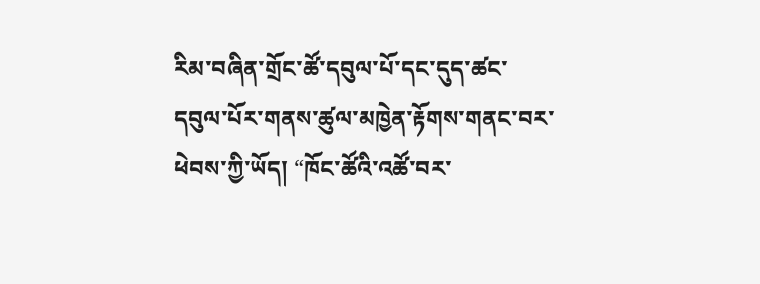རིམ་བཞིན་གྲོང་ཚོ་དབུལ་པོ་དང་དུད་ཚང་དབུལ་པོར་གནས་ཚུལ་མཁྱེན་རྟོགས་གནང་བར་ཕེབས་ཀྱི་ཡོད། “ཁོང་ཚོའི་འཚོ་བར་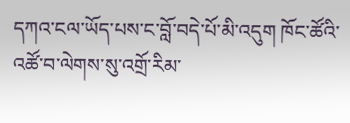དཀའ་ངལ་ཡོད་པས་ང་བློ་བདེ་པོ་མི་འདུག ཁོང་ཚོའི་འཚོ་བ་ལེགས་སུ་འགྲོ་རིམ་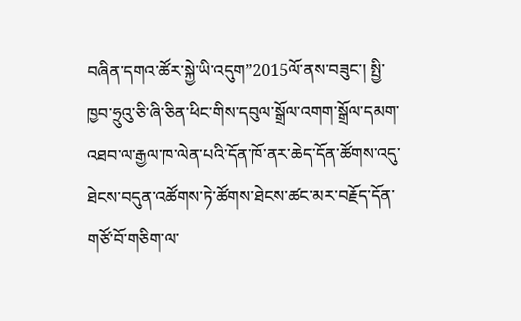བཞིན་དགའ་ཚོར་སྐྱེ་ཡི་འདུག”2015ལོ་ནས་བཟུང་། སྤྱི་ཁྱབ་ཧྲུའུ་ཅི་ཞི་ཅིན་ཕིང་གིས་དབུལ་སྒྲོལ་འགག་སྒྲོལ་དམག་འཐབ་ལ་རྒྱལ་ཁ་ལེན་པའི་དོན་ཁོ་ནར་ཆེད་དོན་ཚོགས་འདུ་ཐེངས་བདུན་འཚོགས་ཏེ་ཚོགས་ཐེངས་ཚང་མར་བརྗོད་དོན་གཙོ་བོ་གཅིག་ལ་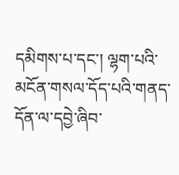དམིགས་པ་དང་། ལྷག་པའི་མངོན་གསལ་དོད་པའི་གནད་དོན་ལ་དབྱེ་ཞིབ་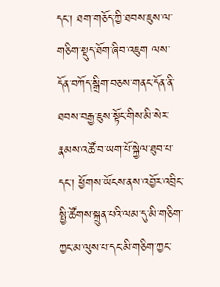དང་། ཐག་གཅོད་ཀྱི་ཐབས་ཇུས་ལ་གཅིག་སྡུད་ཐོག་ཞིབ་འཇུག ལས་དོན་བཀོད་སྒྲིག་བཅས་གནང་དོན་ནི་ཐབས་བརྒྱ་ཇུས་སྟོང་གིས་མི་སེར་རྣམས་འཚོ་བ་ཡག་པོ་སྐྱེལ་ཐུབ་པ་དང་། ཕྱོགས་ཡོངས་ནས་འབྱོར་འབྲིང་སྤྱི་ཚོགས་སྐྲུན་པའི་ལམ་དུ་མི་གཅིག་ཀྱང་མ་ལུས་པ་དང་མི་གཅིག་ཀྱང་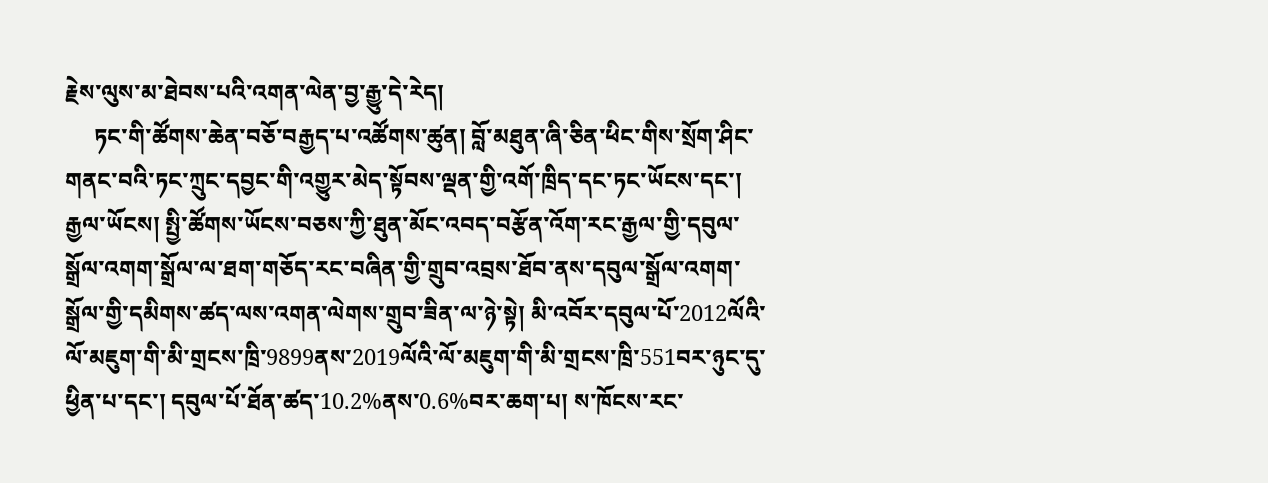རྗེས་ལུས་མ་ཐེབས་པའི་འགན་ལེན་བྱ་རྒྱུ་དེ་རེད།
     ཏང་གི་ཚོགས་ཆེན་བཅོ་བརྒྱད་པ་འཚོགས་ཚུན། བློ་མཐུན་ཞི་ཅིན་ཕིང་གིས་སྲོག་ཤིང་གནང་བའི་ཏང་ཀྲུང་དབྱང་གི་འགྱུར་མེད་སྟོབས་ལྡན་གྱི་འགོ་ཁྲིད་དང་ཏང་ཡོངས་དང་། རྒྱལ་ཡོངས། སྤྱི་ཚོགས་ཡོངས་བཅས་ཀྱི་ཐུན་མོང་འབད་བརྩོན་འོག་རང་རྒྱལ་གྱི་དབུལ་སྒྲོལ་འགག་སྒྲོལ་ལ་ཐག་གཅོད་རང་བཞིན་གྱི་གྲུབ་འབྲས་ཐོབ་ནས་དབུལ་སྒྲོལ་འགག་སྒྲོལ་གྱི་དམིགས་ཚད་ལས་འགན་ལེགས་གྲུབ་ཟིན་ལ་ཉེ་སྟེ། མི་འབོར་དབུལ་པོ་2012ལོའི་ལོ་མཇུག་གི་མི་གྲངས་ཁྲི་9899ནས་2019ལོའི་ལོ་མཇུག་གི་མི་གྲངས་ཁྲི་551བར་ཉུང་དུ་ཕྱིན་པ་དང་། དབུལ་པོ་ཐོན་ཚད་10.2%ནས་0.6%བར་ཆག་པ། ས་ཁོངས་རང་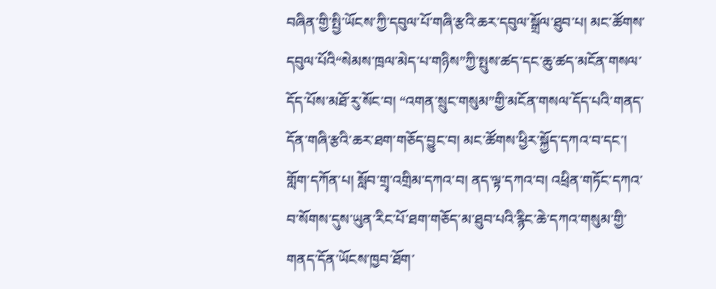བཞིན་གྱི་སྤྱི་ཡོངས་ཀྱི་དབུལ་པོ་གཞི་རྩའི་ཆར་དབུལ་སྒྲོལ་ཐུབ་པ། མང་ཚོགས་དབུལ་པོའི“སེམས་ཁྲལ་མེད་པ་གཉིས”ཀྱི་སྤུས་ཚད་དང་ཆུ་ཚད་མངོན་གསལ་དོད་པོས་མཐོ་རུ་སོང་བ། “འགན་སྲུང་གསུམ”གྱི་མངོན་གསལ་དོད་པའི་གནད་དོན་གཞི་རྩའི་ཆར་ཐག་གཅོད་བྱུང་བ། མང་ཚོགས་ཕྱིར་སྐྱོད་དཀའ་བ་དང་། གློག་དཀོན་པ། སློབ་གྲྭ་འགྲིམ་དཀའ་བ། ནད་ལྟ་དཀའ་བ། འཕྲིན་གཏོང་དཀའ་བ་སོགས་དུས་ཡུན་རིང་པོ་ཐག་གཅོད་མ་ཐུབ་པའི་རྙིང་ཆེ་དཀའ་གསུམ་གྱི་གནད་དོན་ཡོངས་ཁྱབ་ཐོག་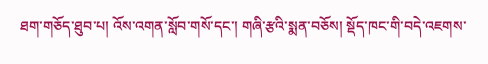ཐག་གཅོད་ཐུབ་པ། འོས་འགན་སློབ་གསོ་དང་། གཞི་རྩའི་སྨན་བཅོས། སྡོད་ཁང་གི་བདེ་འཇགས་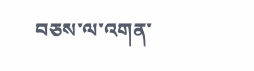བཅས་ལ་འགན་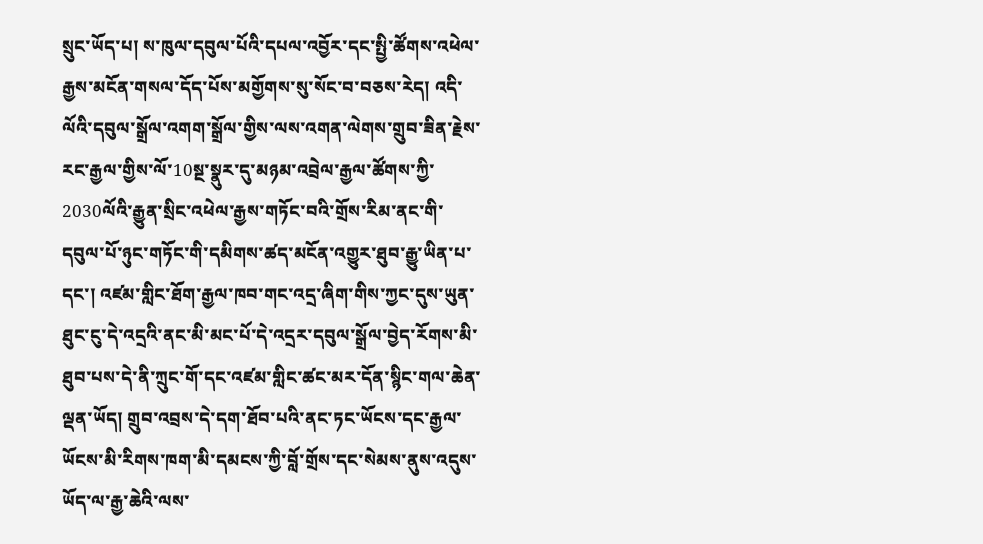སྲུང་ཡོད་པ། ས་ཁུལ་དབུལ་པོའི་དཔལ་འབྱོར་དང་སྤྱི་ཚོགས་འཕེལ་རྒྱས་མངོན་གསལ་དོད་པོས་མགྱོགས་སུ་སོང་བ་བཅས་རེད། འདི་ལོའི་དབུལ་སྒྲོལ་འགག་སྒྲོལ་གྱིས་ལས་འགན་ལེགས་གྲུབ་ཟིན་རྗེས་རང་རྒྱལ་གྱིས་ལོ་10སྔ་སྣུར་དུ་མཉམ་འབྲེལ་རྒྱལ་ཚོགས་ཀྱི་2030ལོའི་རྒྱུན་སྲིང་འཕེལ་རྒྱས་གཏོང་བའི་གྲོས་རིམ་ནང་གི་དབུལ་པོ་ཉུང་གཏོང་གི་དམིགས་ཚད་མངོན་འགྱུར་ཐུབ་རྒྱུ་ཡིན་པ་དང་། འཛམ་གླིང་ཐོག་རྒྱལ་ཁབ་གང་འདྲ་ཞིག་གིས་ཀྱང་དུས་ཡུན་ཐུང་ངུ་དེ་འདྲའི་ནང་མི་མང་པོ་དེ་འདྲར་དབུལ་སྒྲོལ་བྱེད་རོགས་མི་ཐུབ་པས་དེ་ནི་ཀྲུང་གོ་དང་འཛམ་གླིང་ཚང་མར་དོན་སྙིང་གལ་ཆེན་ལྡན་ཡོད། གྲུབ་འབྲས་དེ་དག་ཐོབ་པའི་ནང་ཏང་ཡོངས་དང་རྒྱལ་ཡོངས་མི་རིགས་ཁག་མི་དམངས་ཀྱི་བློ་གྲོས་དང་སེམས་ནུས་འདུས་ཡོད་ལ་རྒྱ་ཆེའི་ལས་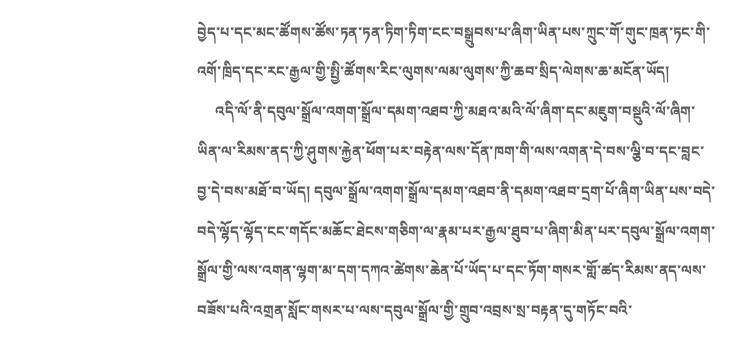བྱེད་པ་དང་མང་ཚོགས་ཚོས་ཏན་ཏན་ཏིག་ཏིག་ངང་བསྒྲུབས་པ་ཞིག་ཡིན་པས་ཀྲུང་གོ་གུང་ཁྲན་ཏང་གི་འགོ་ཁྲིད་དང་རང་རྒྱལ་གྱི་སྤྱི་ཚོགས་རིང་ལུགས་ལམ་ལུགས་ཀྱི་ཆབ་སྲིད་ལེགས་ཆ་མངོན་ཡོད།
     འདི་ལོ་ནི་དབུལ་སྒྲོལ་འགག་སྒྲོལ་དམག་འཐབ་ཀྱི་མཐའ་མའི་ལོ་ཞིག་དང་མཇུག་བསྡུའི་ལོ་ཞིག་ཡིན་ལ་རིམས་ནད་ཀྱི་ཤུགས་རྐྱེན་ཕོག་པར་བརྟེན་ལས་དོན་ཁག་གི་ལས་འགན་དེ་བས་ལྕི་བ་དང་བླང་བྱ་དེ་བས་མཐོ་བ་ཡོད། དབུལ་སྒྲོལ་འགག་སྒྲོལ་དམག་འཐབ་ནི་དམག་འཐབ་དྲག་པོ་ཞིག་ཡིན་པས་བདེ་བདེ་ལྷོད་ལྷོད་ངང་གདོང་མཆོང་ཐེངས་གཅིག་ལ་རྣམ་པར་རྒྱལ་ཐུབ་པ་ཞིག་མིན་པར་དབུལ་སྒྲོལ་འགག་སྒྲོལ་གྱི་ལས་འགན་ལྷག་མ་དག་དཀའ་ཚེགས་ཆེན་པོ་ཡོད་པ་དང་ཏོག་གསར་གློ་ཚད་རིམས་ནད་ལས་བཟོས་པའི་འགྲན་སློང་གསར་པ་ལས་དབུལ་སྒྲོལ་གྱི་གྲུབ་འབྲས་སྲ་བརྟན་དུ་གཏོང་བའི་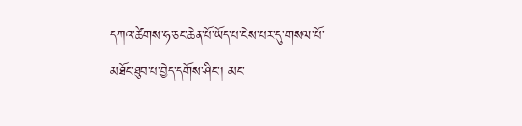དཀའ་ཚེགས་ཧ་ཅང་ཆེན་པོ་ཡོད་པ་ངེས་པར་དུ་གསལ་པོ་མཐོང་ཐུབ་པ་བྱེད་དགོས་ཤིང་། མང་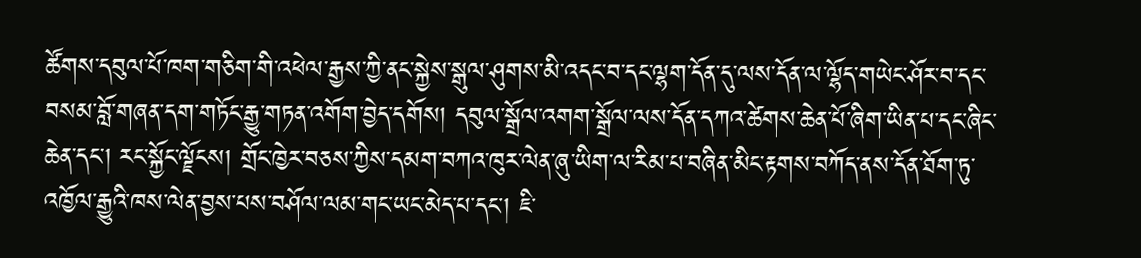ཚོགས་དབུལ་པོ་ཁག་གཅིག་གི་འཕེལ་རྒྱས་ཀྱི་ནང་སྐྱེས་སྒུལ་ཤུགས་མི་འདང་བ་དང་ལྷག་དོན་དུ་ལས་དོན་ལ་ལྷོད་གཡེང་ཤོར་བ་དང་བསམ་བློ་གཞན་དག་གཏོང་རྒྱུ་གཏན་འགོག་བྱེད་དགོས། དབུལ་སྒྲོལ་འགག་སྒྲོལ་ལས་དོན་དཀའ་ཚེགས་ཆེན་པོ་ཞིག་ཡིན་པ་དང་ཞིང་ཆེན་དང་། རང་སྐྱོང་ལྗོངས། གྲོང་ཁྱེར་བཅས་ཀྱིས་དམག་བཀའ་ཁུར་ལེན་ཞུ་ཡིག་ལ་རིམ་པ་བཞིན་མིང་རྟགས་བཀོད་ནས་དོན་ཐོག་ཏུ་འཁྱོལ་རྒྱུའི་ཁས་ལེན་བྱས་པས་བཤོལ་ལམ་གང་ཡང་མེད་པ་དང་། ཇི་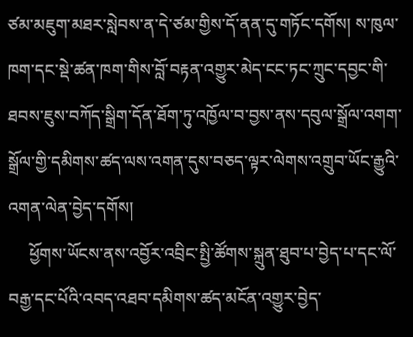ཙམ་མཇུག་མཐར་སླེབས་ན་དེ་ཙམ་གྱིས་དོ་ནན་དུ་གཏོང་དགོས། ས་ཁུལ་ཁག་དང་སྡེ་ཚན་ཁག་གིས་བློ་བརྟན་འགྱུར་མེད་ངང་ཏང་ཀྲུང་དབྱང་གི་ཐབས་ཇུས་བཀོད་སྒྲིག་དོན་ཐོག་ཏུ་འཁྱོལ་བ་བྱས་ནས་དབུལ་སྒྲོལ་འགག་སྒྲོལ་གྱི་དམིགས་ཚད་ལས་འགན་དུས་བཅད་ལྟར་ལེགས་འགྲུབ་ཡོང་རྒྱུའི་འགན་ལེན་བྱེད་དགོས།
     ཕྱོགས་ཡོངས་ནས་འབྱོར་འབྲིང་སྤྱི་ཚོགས་སྐྲུན་ཐུབ་པ་བྱེད་པ་དང་ལོ་བརྒྱ་དང་པོའི་འབད་འཐབ་དམིགས་ཚད་མངོན་འགྱུར་བྱེད་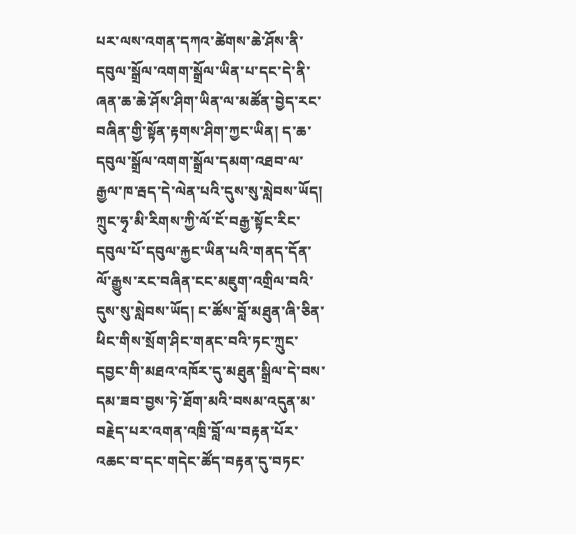པར་ལས་འགན་དཀའ་ཚེགས་ཆེ་ཤོས་ནི་དབུལ་སྒྲོལ་འགག་སྒྲོལ་ཡིན་པ་དང་དེ་ནི་ཞན་ཆ་ཆེ་ཤོས་ཤིག་ཡིན་ལ་མཚོན་བྱེད་རང་བཞིན་གྱི་སྟོན་རྟགས་ཤིག་ཀྱང་ཡིན། ད་ཆ་དབུལ་སྒྲོལ་འགག་སྒྲོལ་དམག་འཐབ་ལ་རྒྱལ་ཁ་རྦད་དེ་ལེན་པའི་དུས་སུ་སླེབས་ཡོད། ཀྲུང་ཧྭ་མི་རིགས་ཀྱི་ལོ་ངོ་བརྒྱ་སྟོང་རིང་དབུལ་པོ་དབུལ་རྐྱང་ཡིན་པའི་གནད་དོན་ལོ་རྒྱུས་རང་བཞིན་ངང་མཇུག་འགྲིལ་བའི་དུས་སུ་སླེབས་ཡོད། ང་ཚོས་བློ་མཐུན་ཞི་ཅིན་ཕིང་གིས་སྲོག་ཤིང་གནང་བའི་ཏང་ཀྲུང་དབྱང་གི་མཐའ་འཁོར་དུ་མཐུན་སྒྲིལ་དེ་བས་དམ་ཟབ་བྱས་ཏེ་ཐོག་མའི་བསམ་འདུན་མ་བརྗེད་པར་འགན་འཁྲི་བློ་ལ་བརྟན་པོར་འཆང་བ་དང་གདེང་ཚོད་བརྟན་དུ་བཏང་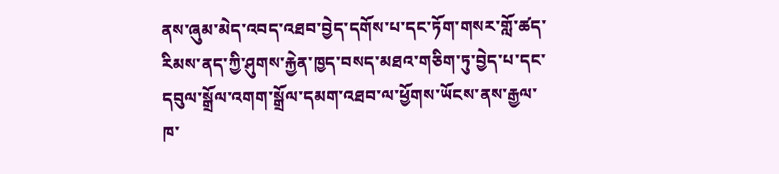ནས་ཞུམ་མེད་འབད་འཐབ་བྱེད་དགོས་པ་དང་ཏོག་གསར་གློ་ཚད་རིམས་ནད་ཀྱི་ཤུགས་རྐྱེན་ཁྱད་བསད་མཐའ་གཅིག་ཏུ་བྱེད་པ་དང་དབུལ་སྒྲོལ་འགག་སྒྲོལ་དམག་འཐབ་ལ་ཕྱོགས་ཡོངས་ནས་རྒྱལ་ཁ་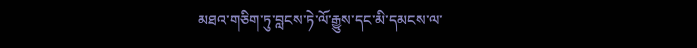མཐའ་གཅིག་ཏུ་བླངས་ཏེ་ལོ་རྒྱུས་དང་མི་དམངས་ལ་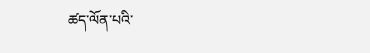ཚད་ལོན་པའི་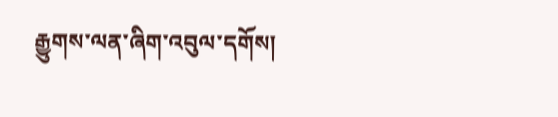རྒྱུགས་ལན་ཞིག་འབུལ་དགོས།